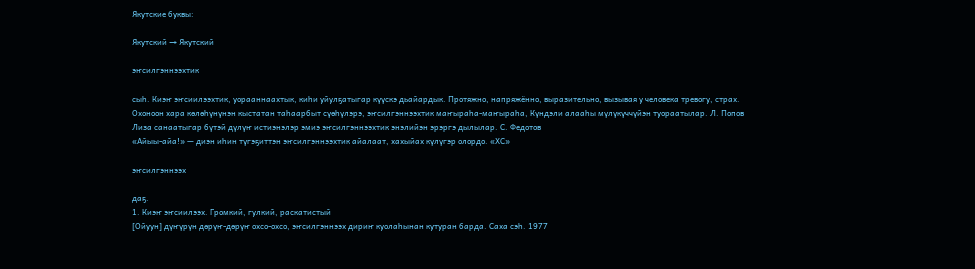Якутские буквы:

Якутский → Якутский

эҥсилгэннээхтик

сыһ. Киэҥ эҥсиилээхтик, уорааннаахтык, киһи уйулҕатыгар күүскэ дьайардык. Протяжно, напряжённо, выразительно, вызывая у человека тревогу, страх. Охоноон хара көлөһүнүнэн кыстатан таһаарбыт сүөһүлэрэ, эҥсилгэннээхтик маҥыраһа-маҥыраһа, Күндэли алааһы мүлүкүччүйэн туораатылар. Л. Попов
Лиза санаатыгар бүтэй дүлүҥ истиэнэлэр эмиэ эҥсилгэннээхтик энэлийэн эрэргэ дылылар. С. Федотов
«Айыы-айа!» — диэн иһин түгэҕиттэн эҥсилгэннээхтик айалаат, хахыйах күлүгэр олордо. «ХС»

эҥсилгэннээх

даҕ.
1. Киэҥ эҥсиилээх. Громкий, гулкий, раскатистый
[Ойуун] дүҥүрүн дөрүҥ-дөрүҥ охсо-охсо, эҥсилгэннээх дириҥ куолаһынан кутуран барда. Саха сэһ. 1977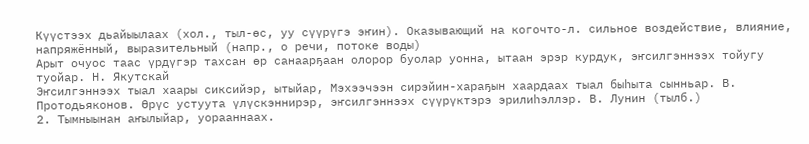Күүстээх дьайыылаах (хол., тыл-өс, уу сүүрүгэ эҥин). Оказывающий на когочто-л. сильное воздействие, влияние, напряжённый, выразительный (напр., о речи, потоке воды)
Арыт очуос таас үрдүгэр тахсан өр санаарҕаан олорор буолар уонна, ытаан эрэр курдук, эҥсилгэннээх тойугу туойар. Н. Якутскай
Эҥсилгэннээх тыал хаары сиксийэр, ытыйар, Мэхээчээн сирэйин-хараҕын хаардаах тыал быһыта сынньар. В. Протодьяконов. Өрүс устуута үлүскэннирэр, эҥсилгэннээх сүүрүктэрэ эрилиһэллэр. В. Лунин (тылб.)
2. Тымныынан аҥылыйар, уорааннаах.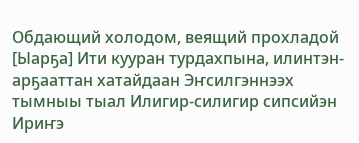Обдающий холодом, веящий прохладой
[Ыарҕа] Ити кууран турдахпына, илинтэн-арҕааттан хатайдаан Эҥсилгэннээх тымныы тыал Илигир-силигир сипсийэн Ириҥэ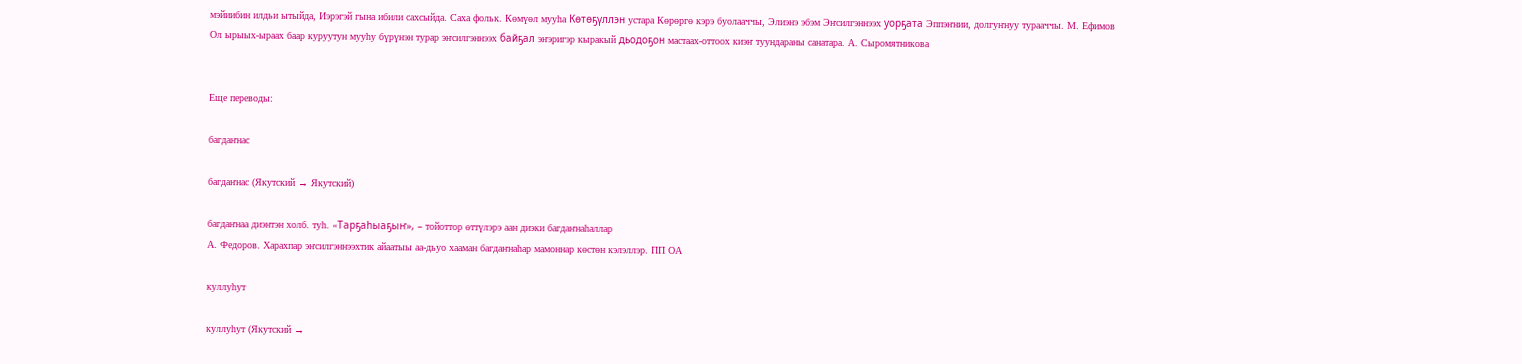мэйиибин илдьи ытыйда, Иэрэгэй гына ибили сахсыйда. Саха фольк. Көмүөл мууһа Көтөҕүллэн устара Көрөргө кэрэ буолааччы, Элиэнэ эбэм Эҥсилгэннээх уорҕата Эппэҥнии, долгуҥнуу турааччы. М. Ефимов
Ол ырыых-ыраах баар куруутун мууһу бүрүнэн турар эҥсилгэннээх байҕал эҥэригэр кыракый дьодоҕон мастаах-оттоох киэҥ туундараны санатара. А. Сыромятникова


Еще переводы:

багдаҥнас

багдаҥнас (Якутский → Якутский)

багдаҥнаа диэнтэн холб. туһ. «Тарҕаһыаҕыҥ», – тойоттор өттүлэрэ аан диэки багдаҥнаһаллар
А. Федоров. Харахпар эҥсилгэннээхтик айаатыы аа-дьуо хааман багдаҥнаһар мамоннар көстөн кэлэллэр. ПП ОА

куллуһут

куллуһут (Якутский →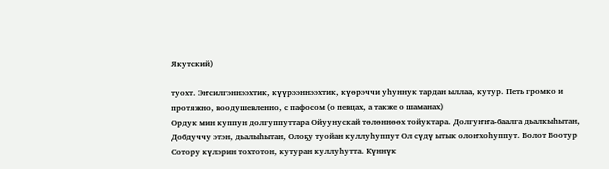Якутский)

туохт. Эҥсилгэннээхтик, күүрээннээхтик, күөрэччи уһуннук тардан ыллаа, кутур. Петь громко и протяжно, воодушевленно, с пафосом (о певцах, а также о шаманах)
Ордук мин куппун долгуппуттара Ойуунускай төлөннөөх тойуктара. Долгуҥҥа-баалга дьалкыһытан, Добдуччу этэн, дьалыһытан, Олоҕу туойан куллуһуппут Ол сүдү ытык олоҥхоһуппут. Болот Боотур
Сотору күлэрин тохтотон, кутуран куллуһутта. Күннүк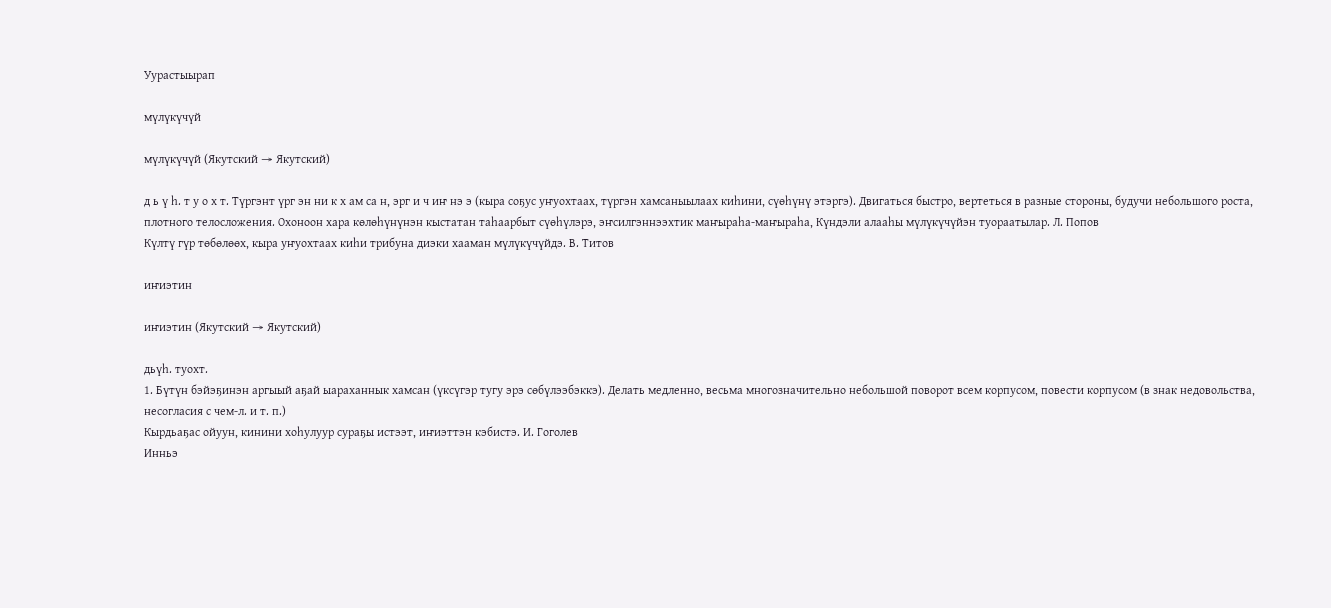Уурастыырап

мүлүкүчүй

мүлүкүчүй (Якутский → Якутский)

д ь ү һ. т у о х т. Түргэнт үрг эн ни к х ам са н, эрг и ч иҥ нэ э (кыра соҕус уҥуохтаах, түргэн хамсаныылаах киһини, сүөһүнү этэргэ). Двигаться быстро, вертеться в разные стороны, будучи небольшого роста, плотного телосложения. Охоноон хара көлөһүнүнэн кыстатан таһаарбыт сүөһүлэрэ, эҥсилгэннээхтик маҥыраһа-маҥыраһа, Күндэли алааһы мүлүкүчүйэн туораатылар. Л. Попов
Күлтү гүр төбөлөөх, кыра уҥуохтаах киһи трибуна диэки хааман мүлүкүчүйдэ. В. Титов

иҥиэтин

иҥиэтин (Якутский → Якутский)

дьүһ. туохт.
1. Бүтүн бэйэҕинэн аргыый аҕай ыараханнык хамсан (үксүгэр тугу эрэ сөбүлээбэккэ). Делать медленно, весьма многозначительно небольшой поворот всем корпусом, повести корпусом (в знак недовольства, несогласия с чем-л. и т. п.)
Кырдьаҕас ойуун, кинини хоһулуур сураҕы истээт, иҥиэттэн кэбистэ. И. Гоголев
Инньэ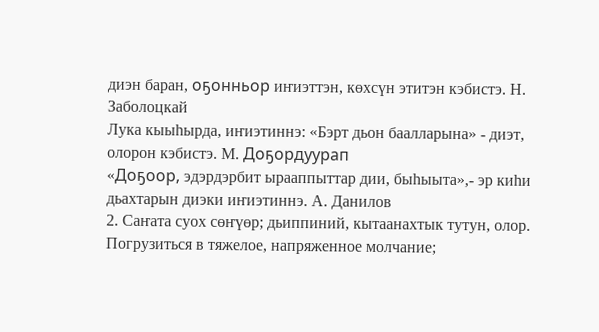диэн баран, оҕонньор иҥиэттэн, көхсүн этитэн кэбистэ. Н. Заболоцкай
Лука кыыһырда, иҥиэтиннэ: «Бэрт дьон баалларына» - диэт, олорон кэбистэ. М. Доҕордуурап
«Доҕоор, эдэрдэрбит ырааппыттар дии, быһыыта»,- эр киһи дьахтарын диэки иҥиэтиннэ. А. Данилов
2. Саҥата суох сөҥүөр; дьиппиний, кытаанахтык тутун, олор. Погрузиться в тяжелое, напряженное молчание;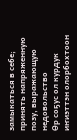замыкаться в себе; принять напряженную позу, выражающую недовольство
Өр соҕус ол курдук иҥиэттэн олорбохтоон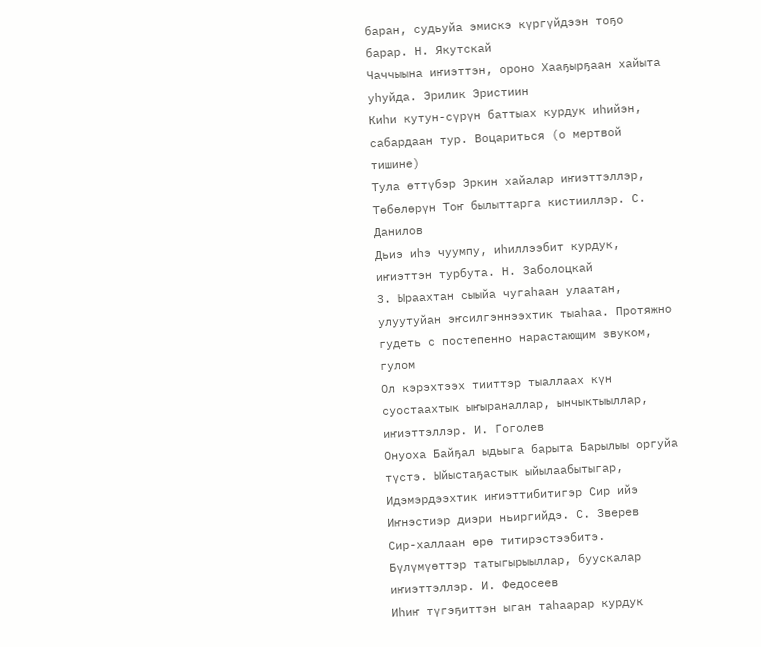баран, судьуйа эмискэ күргүйдээн тоҕо барар. Н. Якутскай
Чаччыына иҥиэттэн, ороно Хааҕырҕаан хайыта уһуйда. Эрилик Эристиин
Киһи кутун-сүрүн баттыах курдук иһийэн, сабардаан тур. Воцариться (о мертвой тишине)
Тула өттүбэр Эркин хайалар иҥиэттэллэр, Төбөлөрүн Тоҥ былыттарга кистииллэр. С. Данилов
Дьиэ иһэ чуумпу, иһиллээбит курдук, иҥиэттэн турбута. Н. Заболоцкай
3. Ыраахтан сыыйа чугаһаан улаатан, улуутуйан эҥсилгэннээхтик тыаһаа. Протяжно гудеть с постепенно нарастающим звуком, гулом
Ол кэрэхтээх тииттэр тыаллаах күн суостаахтык ыҥыраналлар, ынчыктыыллар, иҥиэттэллэр. И. Гоголев
Онуоха Байҕал ыдьыга барыта Барылыы оргуйа түстэ. Ыйыстаҕастык ыйылаабытыгар, Идэмэрдээхтик иҥиэттибитигэр Сир ийэ Иҥнэстиэр диэри ньиргийдэ. С. Зверев
Сир-халлаан өрө титирэстээбитэ. Бүлүмүөттэр татыгырыыллар, буускалар иҥиэттэллэр. И. Федосеев
Иһиҥ түгэҕиттэн ыган таһаарар курдук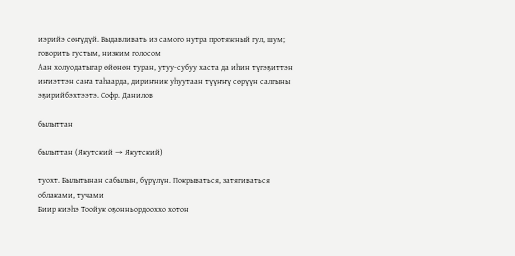иэрийэ сөҥүдүй. Выдавливать из самого нутра протяжный гул, шум; говорить густым, низким голосом
Аан холуодатыгар өйөнөн туран, утуу-субуу хаста да иһин түгэҕиттэн иҥиэттэн саҥа таһаарда, дириҥник уһуутаан түүҥҥү сөрүүн салгыны эҕирийбэхтээтэ. Софр. Данилов

былыттан

былыттан (Якутский → Якутский)

туохт. Былытынан сабылын, бүрүлүн. Покрываться, затягиваться облаками, тучами
Биир киэһэ Тоойук оҕонньордооххо хотон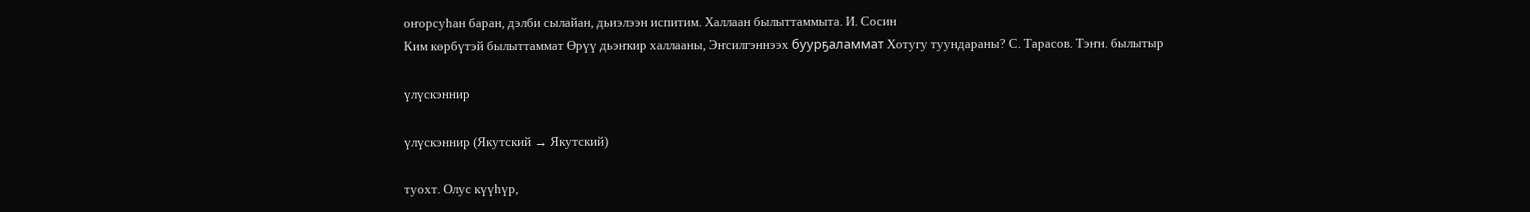оҥорсуһан баран, дэлби сылайан, дьиэлээн испитим. Халлаан былыттаммыта. И. Сосин
Ким көрбүтэй былыттаммат Өрүү дьэҥкир халлааны, Эҥсилгэннээх буурҕаламмат Хотугу туундараны? С. Тарасов. Тэҥн. былытыр

үлүскэннир

үлүскэннир (Якутский → Якутский)

туохт. Олус күүһүр,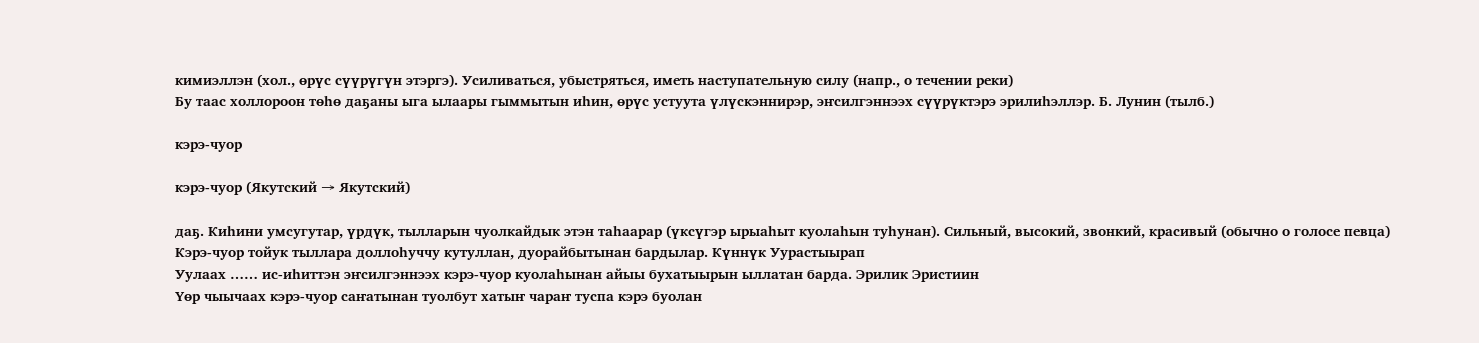кимиэллэн (хол., өрүс сүүрүгүн этэргэ). Усиливаться, убыстряться, иметь наступательную силу (напр., о течении реки)
Бу таас холлороон төһө даҕаны ыга ылаары гыммытын иһин, өрүс устуута үлүскэннирэр, эҥсилгэннээх сүүрүктэрэ эрилиһэллэр. Б. Лунин (тылб.)

кэрэ-чуор

кэрэ-чуор (Якутский → Якутский)

даҕ. Киһини умсугутар, үрдүк, тылларын чуолкайдык этэн таһаарар (үксүгэр ырыаһыт куолаһын туһунан). Сильный, высокий, звонкий, красивый (обычно о голосе певца)
Кэрэ-чуор тойук тыллара доллоһуччу кутуллан, дуорайбытынан бардылар. Күннүк Уурастыырап
Уулаах …… ис-иһиттэн эҥсилгэннээх кэрэ-чуор куолаһынан айыы бухатыырын ыллатан барда. Эрилик Эристиин
Үөр чыычаах кэрэ-чуор саҥатынан туолбут хатыҥ чараҥ туспа кэрэ буолан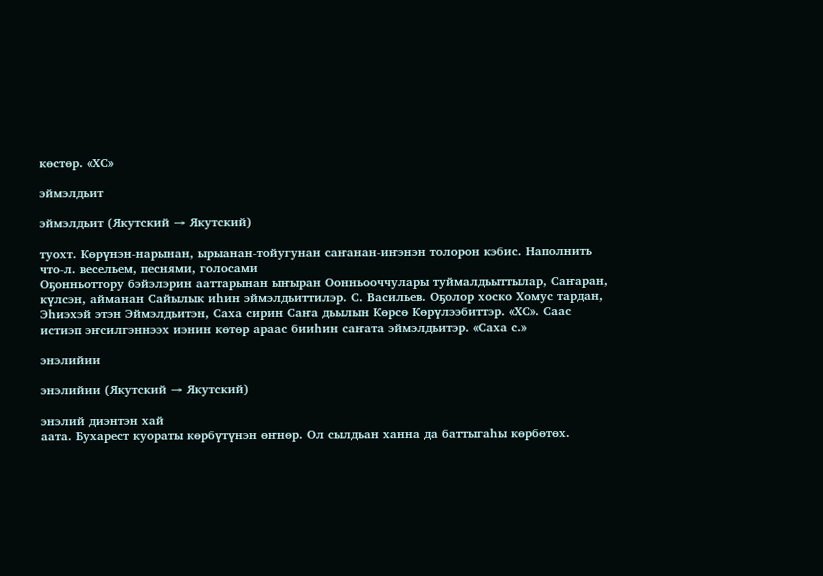көстөр. «ХС»

эймэлдьит

эймэлдьит (Якутский → Якутский)

туохт. Көрүнэн-нарынан, ырыанан-тойугунан саҥанан-иҥэнэн толорон кэбис. Наполнить что-л. весельем, песнями, голосами
Оҕонньоттору бэйэлэрин ааттарынан ыҥыран Оонньооччулары туймалдьыттылар, Саҥаран, күлсэн, айманан Сайылык иһин эймэлдьиттилэр. С. Васильев. Оҕолор хоско Хомус тардан, Эһиэхэй этэн Эймэлдьитэн, Саха сирин Саҥа дьылын Көрсө Көрүлээбиттэр. «ХС». Саас истиэп эҥсилгэннээх иэнин көтөр араас бииһин саҥата эймэлдьитэр. «Саха с.»

энэлийии

энэлийии (Якутский → Якутский)

энэлий диэнтэн хай
аата. Бухарест куораты көрбүтүнэн өҥнөр. Ол сылдьан ханна да баттыгаһы көрбөтөх.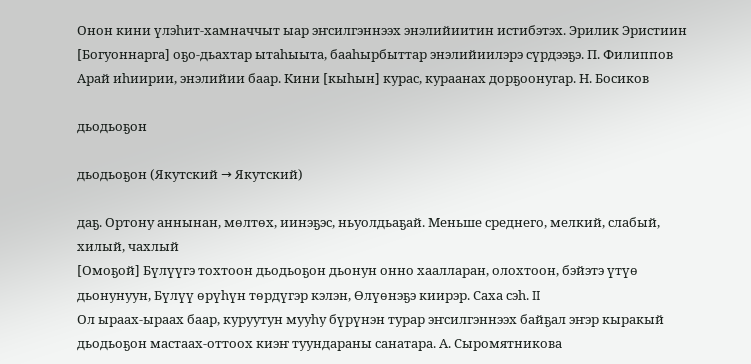Онон кини үлэһит-хамначчыт ыар эҥсилгэннээх энэлийиитин истибэтэх. Эрилик Эристиин
[Богуоннарга] оҕо-дьахтар ытаһыыта, бааһырбыттар энэлийиилэрэ сүрдээҕэ. П. Филиппов
Арай иһиирии, энэлийии баар. Кини [кыһын] курас, кураанах дорҕоонугар. Н. Босиков

дьодьоҕон

дьодьоҕон (Якутский → Якутский)

даҕ. Ортону аннынан, мөлтөх, иинэҕэс, ньуолдьаҕай. Меньше среднего, мелкий, слабый, хилый, чахлый
[Омоҕой] Бүлүүгэ тохтоон дьодьоҕон дьонун онно хаалларан, олохтоон, бэйэтэ үтүө дьонунуун, Бүлүү өрүһүн төрдүгэр кэлэн, Өлүөнэҕэ киирэр. Саха сэһ. II
Ол ыраах-ыраах баар, куруутун мууһу бүрүнэн турар эҥсилгэннээх байҕал эҥэр кыракый дьодьоҕон мастаах-оттоох киэҥ туундараны санатара. А. Сыромятникова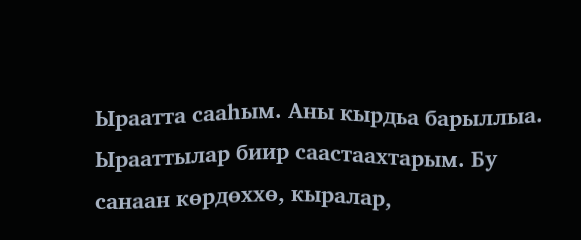Ыраатта сааһым. Аны кырдьа барыллыа. Ырааттылар биир саастаахтарым. Бу санаан көрдөххө, кыралар,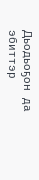Дьодьоҕон да эбиттэр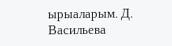ырыаларым. Д. Васильева